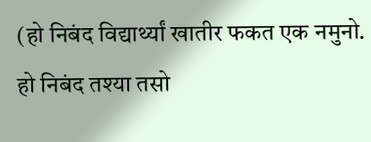(हो निबंद विद्यार्थ्यां खातीर फकत एक नमुनो. हो निबंद तश्या तसो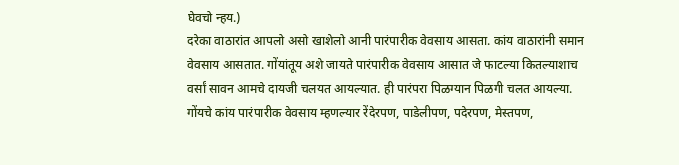घेवचो न्हय.)
दरेका वाठारांत आपलो असो खाशेलो आनी पारंपारीक वेवसाय आसता. कांय वाठारांनी समान वेवसाय आसतात. गोंयांतूय अशे जायते पारंपारीक वेवसाय आसात जे फाटल्या कितल्याशाच वर्सां सावन आमचे दायजी चलयत आयल्यात. ही पारंपरा पिळग्यान पिळगी चलत आयल्या. गोंयचे कांय पारंपारीक वेवसाय म्हणल्यार रेंदेरपण, पाडेलीपण, पदेरपण, मेस्तपण,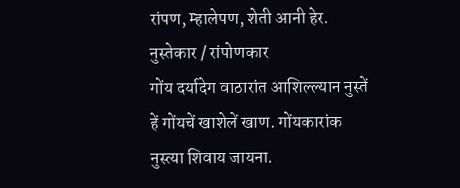रांपण, म्हालेपण, शेती आनी हेर.
नुस्तेकार / रांपोणकार
गोंय दर्यादेग वाठारांत आशिल्ल्यान नुस्तें हें गोंयचें खाशेलें खाण. गोंयकारांक नुस्त्या शिवाय जायना.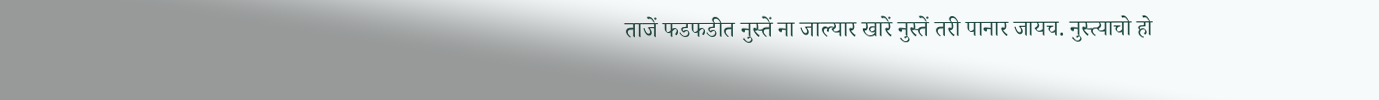ताजें फडफडीत नुस्तें ना जाल्यार खारें नुस्तें तरी पानार जायच. नुस्त्याचो हो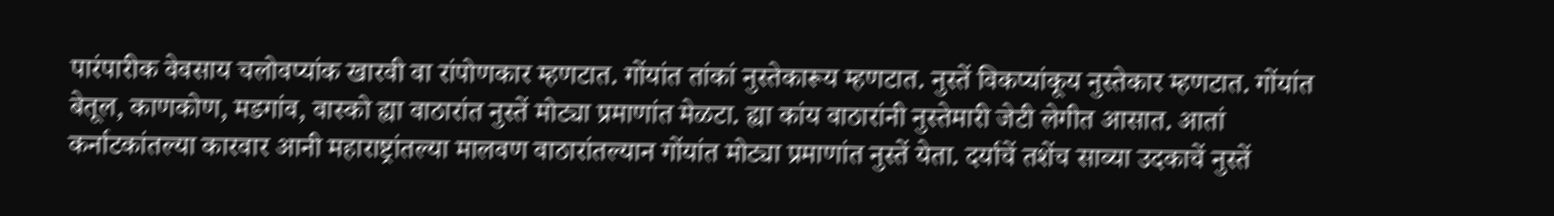पारंपारीक वेवसाय चलोवप्यांक खारवी वा रांपोणकार म्हणटात. गोंयांत तांकां नुस्तेकारूय म्हणटात. नुस्तें विकप्यांकूय नुस्तेकार म्हणटात. गोंयांत बेतूल, काणकोण, मडगांव, वास्को ह्या वाठारांत नुस्तें मोट्या प्रमाणांत मेळटा. ह्या कांय वाठारांनी नुस्तेमारी जेटी लेगीत आसात. आतां कर्नाटकांतल्या कारवार आनी महाराष्ट्रांतल्या मालवण वाठारांतल्यान गोंयांत मोट्या प्रमाणांत नुस्तें येता. दर्याचें तशेंच साव्या उदकाचें नुस्तें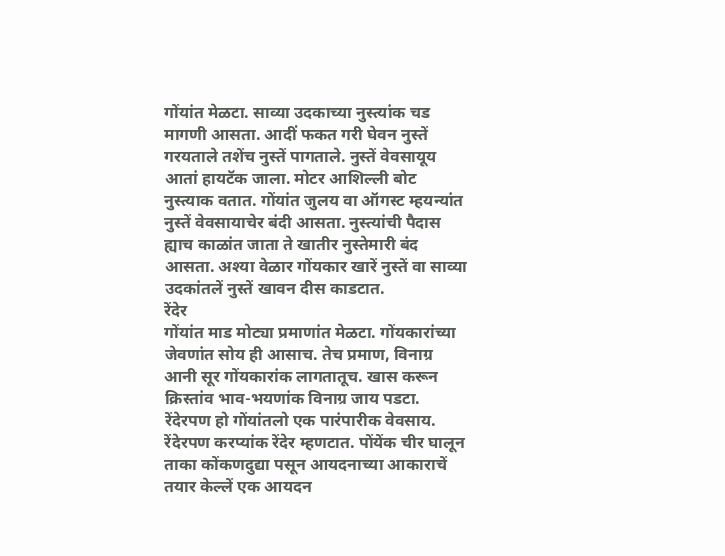गोंयांत मेळटा. साव्या उदकाच्या नुस्त्यांक चड मागणी आसता. आदीं फकत गरी घेवन नुस्तें गरयताले तशेंच नुस्तें पागताले. नुस्तें वेवसायूय आतां हायटॅक जाला. मोटर आशिल्ली बोट नुस्त्याक वतात. गोंयांत जुलय वा ऑगस्ट म्हयन्यांत नुस्तें वेवसायाचेर बंदी आसता. नुस्त्यांची पैदास ह्याच काळांत जाता ते खातीर नुस्तेमारी बंद आसता. अश्या वेळार गोंयकार खारें नुस्तें वा साव्या उदकांतलें नुस्तें खावन दीस काडटात.
रेंदेर
गोंयांत माड मोट्या प्रमाणांत मेळटा. गोंयकारांच्या जेवणांत सोय ही आसाच. तेच प्रमाण, विनाग्र आनी सूर गोंयकारांक लागतातूच. खास करून क्रिस्तांव भाव-भयणांक विनाग्र जाय पडटा. रेंदेरपण हो गोंयांतलो एक पारंपारीक वेवसाय. रेंदेरपण करप्यांक रेंदेर म्हणटात. पोंयेंक चीर घालून ताका कोंकणदुद्या पसून आयदनाच्या आकाराचें तयार केल्लें एक आयदन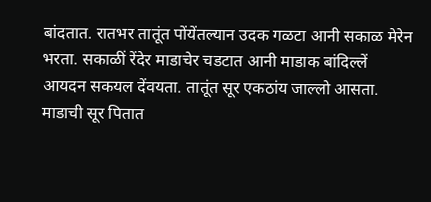बांदतात. रातभर तातूंत पोंयेंतल्यान उदक गळटा आनी सकाळ मेरेन भरता. सकाळीं रेंदेर माडाचेर चडटात आनी माडाक बांदिल्लें आयदन सकयल देंवयता. तातूंत सूर एकठांय जाल्लो आसता. माडाची सूर पितात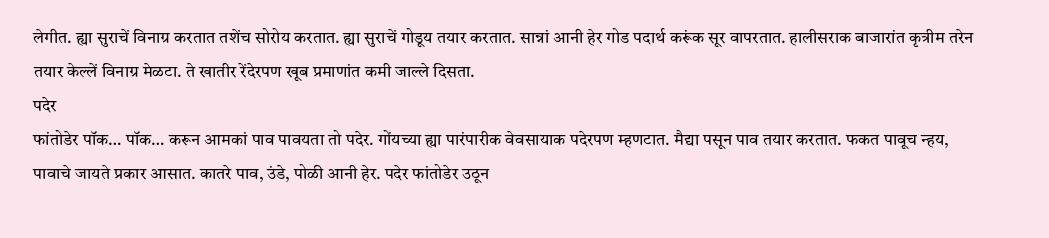लेगीत. ह्या सुराचें विनाग्र करतात तशेंच सोरोय करतात. ह्या सुराचें गोडूय तयार करतात. सान्नां आनी हेर गोड पदार्थ करूंक सूर वापरतात. हालीसराक बाजारांत कृत्रीम तरेन तयार केल्लें विनाग्र मेळटा. ते खातीर रेंदेरपण खूब प्रमाणांत कमी जाल्ले दिसता.
पदेर
फांतोडेर पॉक… पॉक… करून आमकां पाव पावयता तो पदेर. गोंयच्या ह्या पारंपारीक वेवसायाक पदेरपण म्हणटात. मैद्या पसून पाव तयार करतात. फकत पावूच न्हय, पावाचे जायते प्रकार आसात. कातरे पाव, उंडे, पोळी आनी हेर. पदेर फांतोडेर उठून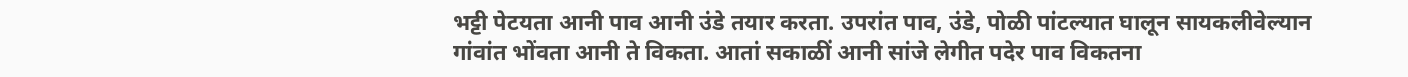भट्टी पेटयता आनी पाव आनी उंडे तयार करता. उपरांत पाव, उंडे, पोळी पांटल्यात घालून सायकलीवेल्यान गांवांत भोंवता आनी ते विकता. आतां सकाळीं आनी सांजे लेगीत पदेर पाव विकतना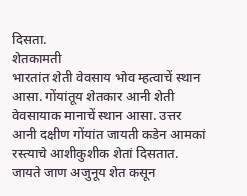दिसता.
शेतकामती
भारतांत शेती वेवसाय भोव म्हत्वाचें स्थान आसा. गोंयांतूय शेतकार आनी शेती वेवसायाक मानाचें स्थान आसा. उत्तर आनी दक्षीण गोंयांत जायती कडेन आमकां रस्त्याचे आशीकुशीक शेतां दिसतात. जायते जाण अजुनूय शेत कसून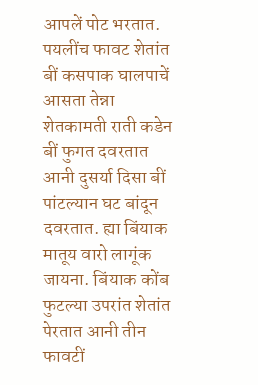आपलें पोट भरतात.
पयलींच फावट शेतांत बीं कसपाक घालपाचें आसता तेन्ना शेतकामती राती कडेन बीं फुगत दवरतात आनी दुसर्या दिसा बीं पांटल्यान घट बांदून दवरतात. ह्या बिंयाक मातूय वारो लागूंक जायना. बिंयाक कोंब फुटल्या उपरांत शेतांत पेरतात आनी तीन फावटीं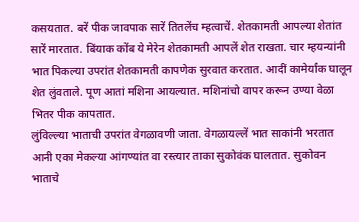कसयतात. बरें पीक जावपाक सारें तितलेंच म्हत्वाचें. शेतकामती आपल्या शेतांत सारें मारतात. बिंयाक कोंब ये मेरेन शेतकामती आपलें शेत राखता. चार म्हयन्यांनी भात पिकल्या उपरांत शेतकामती कापणेक सुरवात करतात. आदीं कामेर्यांक घालून शेत लुंवताले. पूण आतां मशिना आयल्यात. मशिनांचो वापर करून उण्या वेळा भितर पीक कापतात.
लुंविल्ल्या भाताची उपरांत वेगळावणी जाता. वेगळायल्लें भात साकांनी भरतात आनी एका मेकल्या आंगण्यांत वा रस्त्यार ताका सुकोवंक घालतात. सुकोवन भाताचे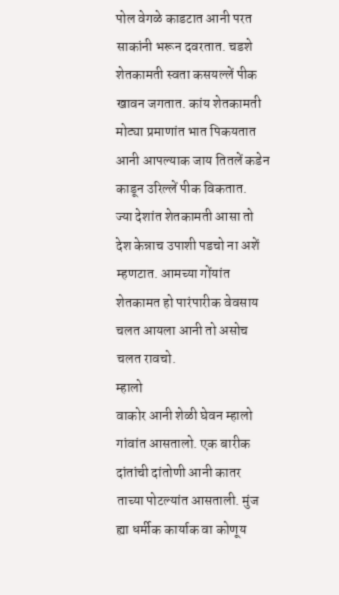पोल वेगळे काडटात आनी परत साकांनी भरून दवरतात. चडशे शेतकामती स्वता कसयल्लें पीक खावन जगतात. कांय शेतकामती मोट्या प्रमाणांत भात पिकयतात आनी आपल्याक जाय तितलें कडेन काडून उरिल्लें पीक विकतात.
ज्या देशांत शेतकामती आसा तो देश केन्नाच उपाशी पडचो ना अशें म्हणटात. आमच्या गोंयांत शेतकामत हो पारंपारीक वेवसाय चलत आयला आनी तो असोच चलत रावचो.
म्हालो
वाकोर आनी शेळी घेवन म्हालो गांवांत आसतालो. एक बारीक दांतांची दांतोणी आनी कातर ताच्या पोटल्यांत आसताली. मुंज ह्या धर्मीक कार्याक वा कोणूय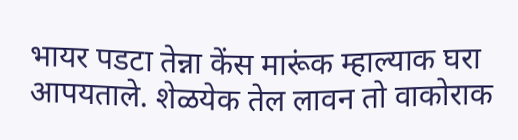भायर पडटा तेन्ना केंस मारूंक म्हाल्याक घरा आपयताले. शेळयेक तेल लावन तो वाकोराक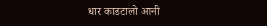धार काडटालो आनी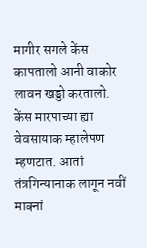मागीर सगले केंस कापतालो आनी वाकोर लावन खड्डो करतालो. केंस मारपाच्या ह्या वेवसायाक म्हालेपण म्हणटात. आतां तंत्रगिन्यानाक लागून नवीं माक्नां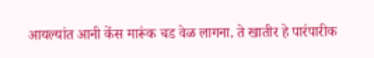आयल्यांत आनी केंस मारूंक चड वेळ लागना. ते खातीर हे पारंपारीक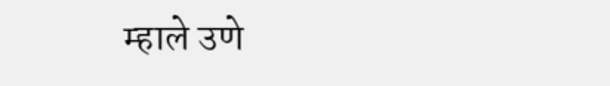म्हाले उणे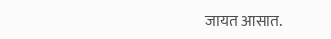जायत आसात.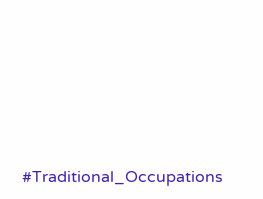#Traditional_Occupations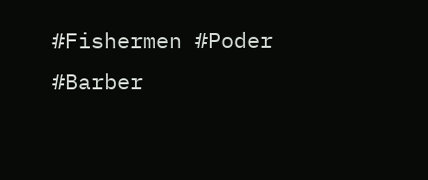#Fishermen #Poder #Barber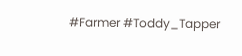#Farmer #Toddy_Tapper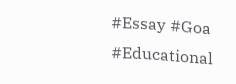#Essay #Goa #Educational